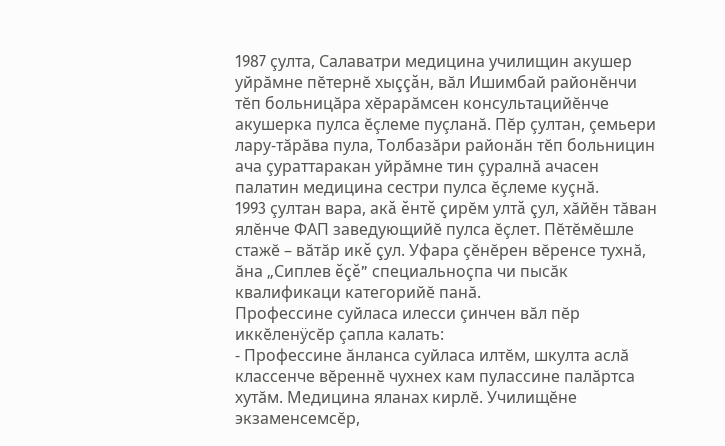1987 çулта, Салаватри медицина училищин акушер уйрăмне пĕтернĕ хыççăн, вăл Ишимбай районĕнчи тĕп больницăра хĕрарăмсен консультацийĕнче акушерка пулса ĕçлеме пуçланă. Пĕр çултан, çемьери лару-тăрăва пула, Толбазăри районăн тĕп больницин ача çураттаракан уйрăмне тин çуралнă ачасен палатин медицина сестри пулса ĕçлеме куçнă.
1993 çултан вара, акă ĕнтĕ çирĕм ултă çул, хăйĕн тăван ялĕнче ФАП заведующийĕ пулса ĕçлет. Пĕтĕмĕшле стажĕ – вăтăр икĕ çул. Уфара çĕнĕрен вĕренсе тухнă, ăна „Сиплев ĕçĕ” специальноçпа чи пысăк квалификаци категорийĕ панă.
Профессине суйласа илесси çинчен вăл пĕр иккĕленÿсĕр çапла калать:
- Профессине ăнланса суйласа илтĕм, шкулта аслă классенче вĕреннĕ чухнех кам пулассине палăртса хутăм. Медицина яланах кирлĕ. Училищĕне экзаменсемсĕр,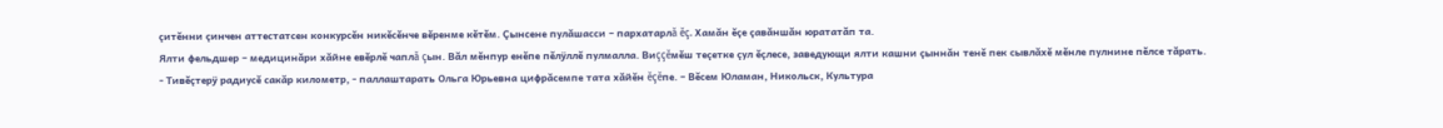çитĕнни çинчен аттестатсен конкурсĕн никĕсĕнче вĕренме кĕтĕм. Çынсене пулăшасси – пархатарлă ĕç. Хамăн ĕçе çавăншăн юрататăп та.
Ялти фельдшер – медицинăри хăйне евĕрлĕ чаплă çын. Вăл мĕнпур енĕпе пĕлÿллĕ пулмалла. Виççĕмĕш теçетке çул ĕçлесе, заведующи ялти кашни çыннăн тенĕ пек сывлăхĕ мĕнле пулнине пĕлсе тăрать.
- Тивĕçтерÿ радиусĕ сакăр километр, - паллаштарать Ольга Юрьевна цифрăсемпе тата хăйĕн ĕçĕпе. – Вĕсем Юламан, Никольск, Культура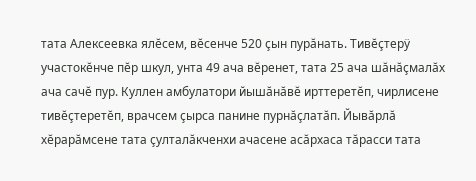тата Алексеевка ялĕсем, вĕсенче 520 çын пурăнать. Тивĕçтерÿ участокĕнче пĕр шкул, унта 49 ача вĕренет, тата 25 ача шăнăçмалăх ача сачĕ пур. Куллен амбулатори йышăнăвĕ ирттеретĕп, чирлисене тивĕçтеретĕп, врачсем çырса панине пурнăçлатăп. Йывăрлă хĕрарăмсене тата çулталăкченхи ачасене асăрхаса тăрасси тата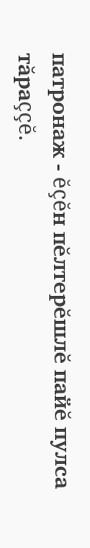патронаж - ĕçĕн пĕлтерĕшлĕ пайĕ пулса тăраççĕ.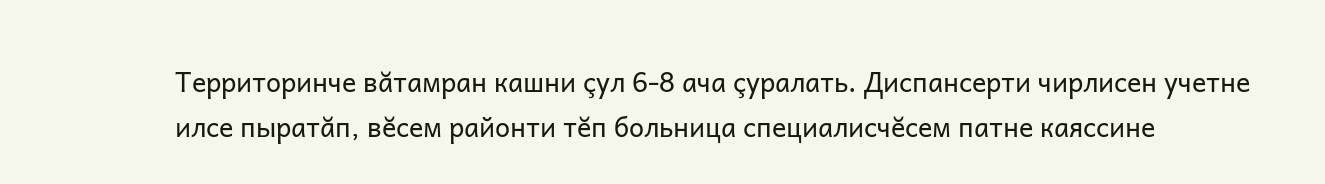Территоринче вăтамран кашни çул 6-8 ача çуралать. Диспансерти чирлисен учетне илсе пыратăп, вĕсем районти тĕп больница специалисчĕсем патне каяссине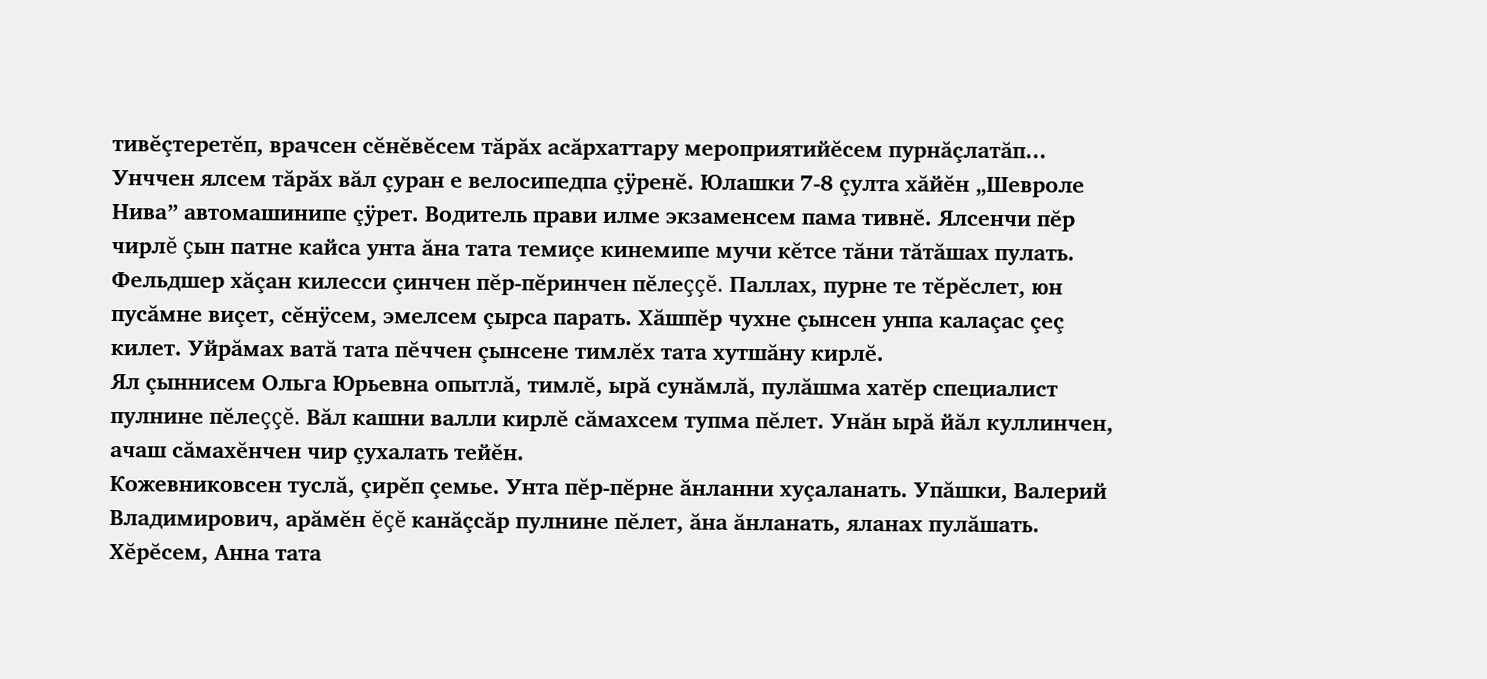тивĕçтеретĕп, врачсен сĕнĕвĕсем тăрăх асăрхаттару мероприятийĕсем пурнăçлатăп...
Унччен ялсем тăрăх вăл çуран е велосипедпа çÿренĕ. Юлашки 7-8 çулта хăйĕн „Шевроле Нива” автомашинипе çÿрет. Водитель прави илме экзаменсем пама тивнĕ. Ялсенчи пĕр чирлĕ çын патне кайса унта ăна тата темиçе кинемипе мучи кĕтсе тăни тăтăшах пулать. Фельдшер хăçан килесси çинчен пĕр-пĕринчен пĕлеççĕ. Паллах, пурне те тĕрĕслет, юн пусăмне виçет, сĕнÿсем, эмелсем çырса парать. Хăшпĕр чухне çынсен унпа калаçас çеç килет. Уйрăмах ватă тата пĕччен çынсене тимлĕх тата хутшăну кирлĕ.
Ял çыннисем Ольга Юрьевна опытлă, тимлĕ, ырă сунăмлă, пулăшма хатĕр специалист пулнине пĕлеççĕ. Вăл кашни валли кирлĕ сăмахсем тупма пĕлет. Унăн ырă йăл куллинчен, ачаш сăмахĕнчен чир çухалать тейĕн.
Кожевниковсен туслă, çирĕп çемье. Унта пĕр-пĕрне ăнланни хуçаланать. Упăшки, Валерий Владимирович, арăмĕн ĕçĕ канăçсăр пулнине пĕлет, ăна ăнланать, яланах пулăшать. Хĕрĕсем, Анна тата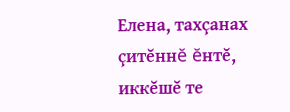Елена, тахçанах çитĕннĕ ĕнтĕ, иккĕшĕ те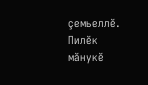çемьеллĕ. Пилĕк мăнукĕ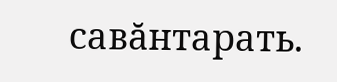савăнтарать.